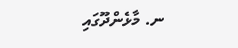ނ. މާޅެންދޫގައި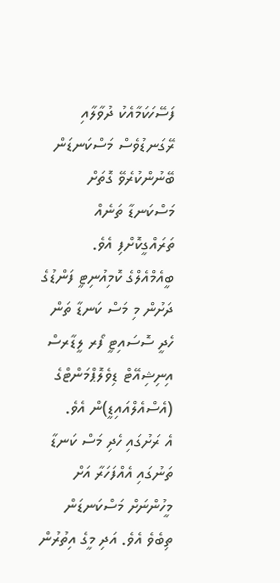ފަސޭހަކަމާއެކު ދުވާލާއި ރޭގަނޑުވެސް މަސްކަނޑަން ބޭނުންކުރެވޭ ގޮތަށް މަސްކަނޑާ ތަނެއް ތަރައްގީކޮށްފި އެވެ.
ބީއެމްއެލްގެ ކޮމިއުނިޓީ ފަންޑުގެ ދަށުން މި މަސް ކަނޑާ ތަން ހެދީ ސޮސައިޓީ ފޯރ ލީޑާރސް އިނިޝިއޭޓް ޑިވެލޮޕްމަންޓްގެ (އެސްއެލްއައިޑީ)ން އެވެ.
އެ ރަށުގައި ހެދި މަސް ކަނޑާ ތަނުގައި އެއްފަހަރާ އަށް މީހުންނަށް މަސްކަނޑަން ތިބެވެ އެވެ. އަދި މީގެ އިތުރުން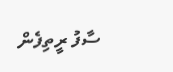ސާފު ރީތިފެން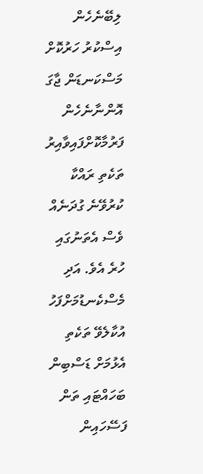ލިބޭނެހެން އިސްކުރު ހަރުކޮށް މަސްކަނޑަން ޖާގަ އޮންނާނެހެން ފަރުމާކޮށްފައިވާއިރު ތަކެތި ރައްކާ ކުރުވޭނެ ގުދަނެއް ވެސް އެތަނުގައި ހުރެ އެވެ. އަދި މެސްކެނޑުމަށްފަހު އުކާލެވޭ ތަކެތި އެޅުމަށް ޑަސްބިން ބަހައްޓައި ތަން ފަސޭހައިން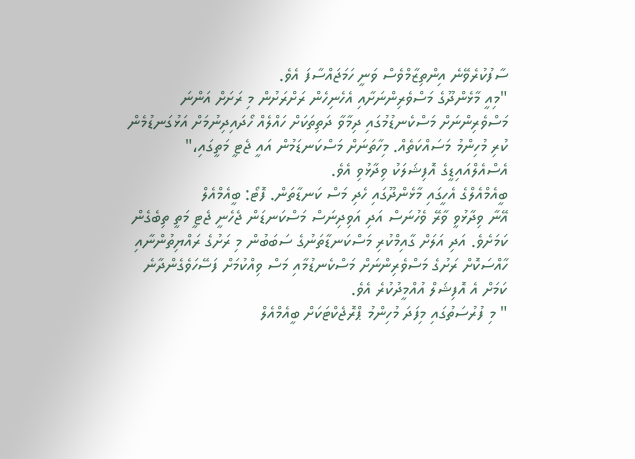ސާފުކުރެވޭނެ އިންތިޒާމްވެސް ވަނީ ހަމަޖައްސާފަ އެވެ.
"މިއީ މާޅެންދޫގެ މަސްވެރިންނަށާއި އެހެނިހެން ރަށްރަށުން މި ރަށަށް އަންނަ މަސްވެރިންނަށް މަސްކެނޑުމުގައި ދިމާވާ ދަތިތަކަށް ހައްލެއް ހޯދައިދިނުމަށް އަޅުގަނޑުމެން ކުރި މުހިންމު މަސައްކަތެއް. މިހާތަނަށް މަސްކަނޑަމުން އައީ ޖެޓީ މަތީގައި،" އެސްއެލްއައިޑީގެ އޮފިޝަލަކު ވިދާޅުވި އެވެ.
ބީއެމްއެލްގެ އެހީގައި މާޅެންދޫގައި ހެދި މަސް ކަނޑާތަން. ފޮޓޯ: ބީއެމްއެލް
އޭނާ ވިދާޅުވީ ވާރޭ ވެހުނަސް އަދި އަވިދިނަސް މަސްކަނޑަން ޖެހެނީ ޖެޓީ މަތީ ތިބެގެން ކަމަށެވެ. އަދި އަލަށް ގާއިމްކުރި މަސްކަނޑާތަނުގެ ސަބަބުން މި ރަށުގެ ރައްޔިތުންނާއި ހާއްސަކޮށް ރަށުގެ މަސްވެރިންނަށް މަސްކެނޑުމާއި މަސް ވިއްކުމަށް ފަސޭހަވެގެންދާނެ ކަމަށް އެ އޮފިޝަލް އުއްމީދުކުރެ އެވެ.
" މި ފުރުސަތުގައި މިފަދަ މުހިންމު ޕްރޮޖެކްޓަކަށް ބީއެމްއެލް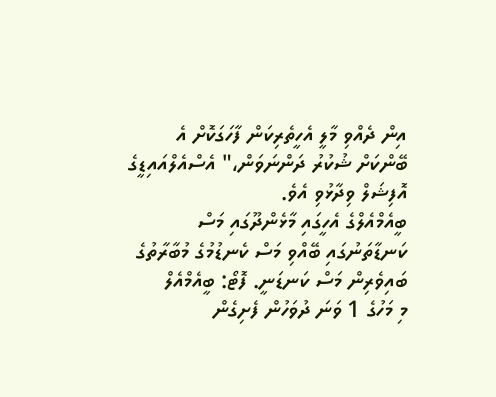އިން ދެއްވި މާލީ އެހީތެރިކަން ފާހަގަކޮށް އެ ބޭންކަށް ޝުކުރު ދަންނަވަން،" އެސްއެލްއައިޑީގެ އޮފިޝަލް ވިދާޅުވި އެވެ.
ބީއެމްއެލްގެ އެހީގައި މާޅެންދޫގައި މަސް ކަނޑާތަނުގައި ބޭއްވި މަސް ކެނޑުމުގެ މުބާރާތުގެ ބައިވެރިން މަސް ކަނޑަނީ. ފޮޓޯ: ބީއެމްއެލް
މި މަހުގެ 1 ވަނަ ދުވަހުން ފެށިގެން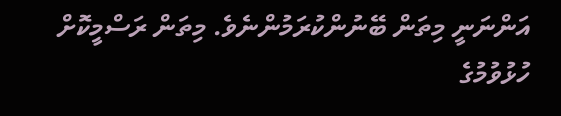އަންނަނީ މިތަން ބޭނުންކުރަމުންނެވެ. މިތަން ރަސްމީކޮށް ހުޅުވުމުގެ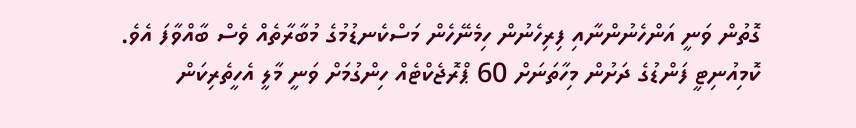ގޮތުން ވަނީ އަންހެނުންނާއި ފިރިހެނުން ހިމެނޭހެން މަސްކެނޑުމުގެ މުބާރާތެއް ވެސް ބާއްވާފަ އެވެ.
ކޮމިއުނިޓީ ފަންޑުގެ ދަށުން މިހާތަނަށް 60 ޕްރޮޖެކްޓެއް ހިންގުމަށް ވަނީ މާލީ އެހީތެރިކަން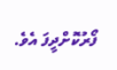ފޯރުކޮށްދީފަ އެވެ.